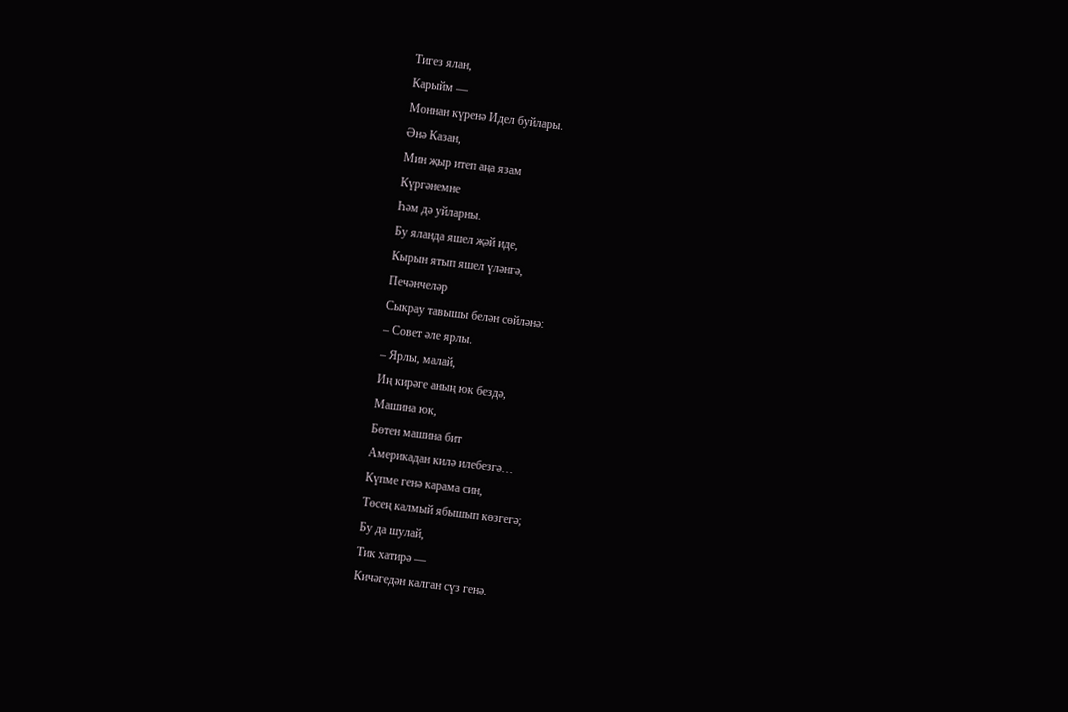Тигез ялан,
Карыйм —
Моннан күренә Идел буйлары.
Әнә Казан,
Мин җыр итеп аңа язам
Күргәнемне
Һәм дә уйларны.
Бу яланда яшел җәй иде,
Кырын ятып яшел үләнгә,
Печәнчеләр
Сыкрау тавышы белән сөйләнә:
– Совет әле ярлы.
– Ярлы, малай,
Иң кирәге аның юк бездә,
Машина юк,
Бөтен машина бит
Америкадан килә илебезгә…
Күпме генә карама син,
Төсең калмый ябышып көзгегә;
Бу да шулай,
Тик хатирә —
Кичәгедән калган сүз генә.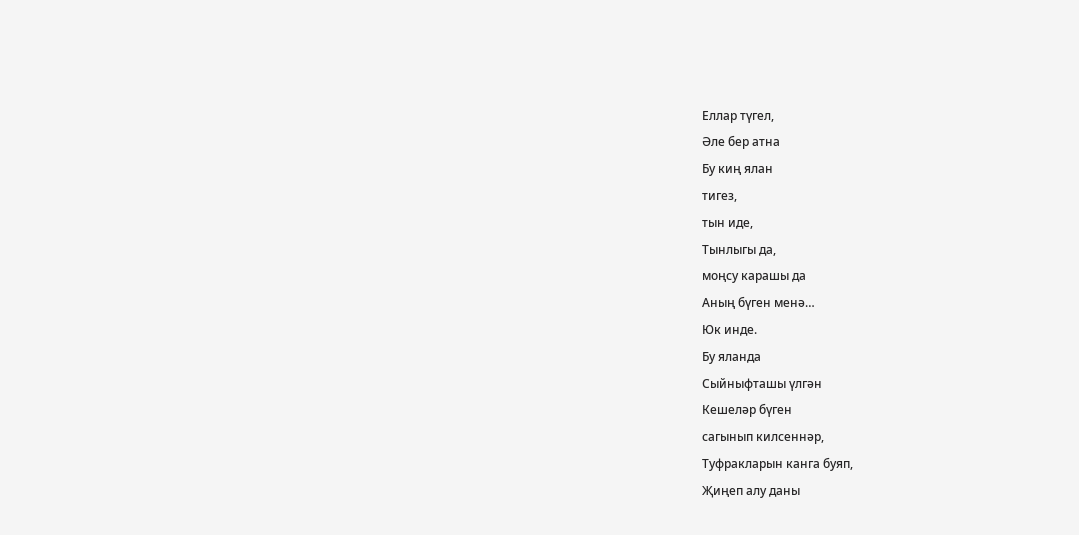Еллар түгел,
Әле бер атна
Бу киң ялан
тигез,
тын иде,
Тынлыгы да,
моңсу карашы да
Аның бүген менә…
Юк инде.
Бу яланда
Сыйныфташы үлгән
Кешеләр бүген
сагынып килсеннәр,
Туфракларын канга буяп,
Җиңеп алу даны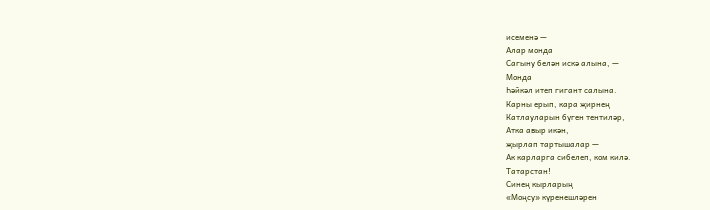исеменә —
Алар монда
Сагыну белән искә алына, —
Монда
Һәйкәл итеп гигант салына.
Карны ерып, кара җирнең
Катлауларын бүген тентиләр,
Атка авыр икән,
җырлап тартышалар —
Ак карларга сибелеп, ком килә.
Татарстан!
Синең кырларың
«Моңсу» күренешләрен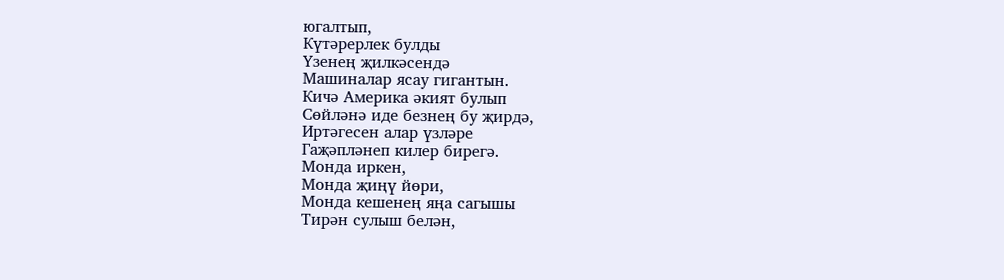югалтып,
Күтәрерлек булды
Үзенең җилкәсендә
Машиналар ясау гигантын.
Кичә Америка әкият булып
Сөйләнә иде безнең бу җирдә,
Иртәгесен алар үзләре
Гаҗәпләнеп килер бирегә.
Монда иркен,
Монда җиңү йөри,
Монда кешенең яңа сагышы
Тирән сулыш белән,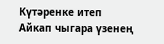Күтәренке итеп
Айкап чыгара үзенең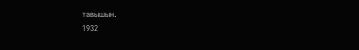тавышын.
1932